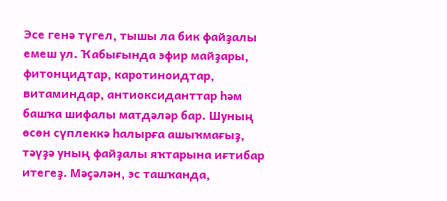Эсе генә түгел, тышы ла бик файҙалы емеш ул. Ҡабығында эфир майҙары, фитонцидтар, каротиноидтар, витаминдар, антиоксиданттар һәм башҡа шифалы матдәләр бар. Шуның өсөн сүплеккә һалырға ашыҡмағыҙ, тәүҙә уның файҙалы яҡтарына иғтибар итегеҙ. Мәҫәлән, эс ташҡанда,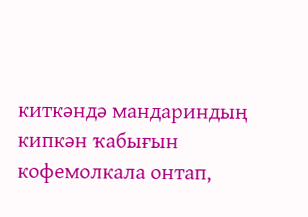киткәндә мандариндың кипкән ҡабығын кофемолкала онтап,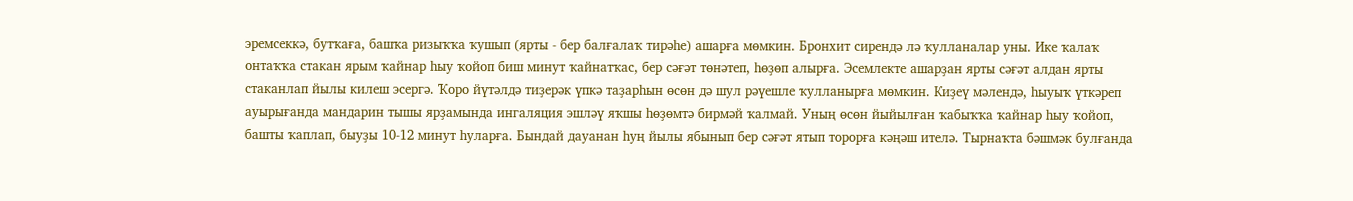эремсеккә, бутҡаға, башҡа ризыҡҡа ҡушып (ярты - бер балғалаҡ тирәһе) ашарға мөмкин. Бронхит сирендә лә ҡулланалар уны. Ике ҡалаҡ онтаҡҡа стакан ярым ҡайнар һыу ҡойоп биш минут ҡайнатҡас, бер сәғәт төнәтеп, һөҙөп алырға. Эсемлекте ашарҙан ярты сәғәт алдан ярты стаканлап йылы килеш эсергә. Ҡоро йүтәлдә тиҙерәк үпкә таҙарһын өсөн дә шул рәүешле ҡулланырға мөмкин. Киҙеү мәлендә, һыуыҡ үткәреп ауырығанда мандарин тышы ярҙамында ингаляция эшләү яҡшы һөҙөмтә бирмәй ҡалмай. Уның өсөн йыйылған ҡабыҡҡа ҡайнар һыу ҡойоп, башты ҡаплап, быуҙы 10-12 минут һуларға. Бындай дауанан һуң йылы ябынып бер сәғәт ятып торорға кәңәш ителә. Тырнаҡта бәшмәк булғанда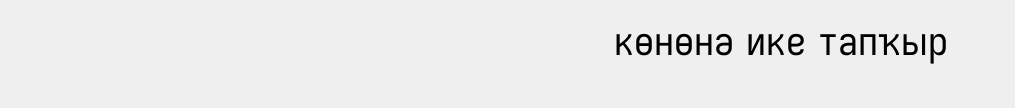көнөнә ике тапҡыр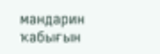мандарин ҡабығын